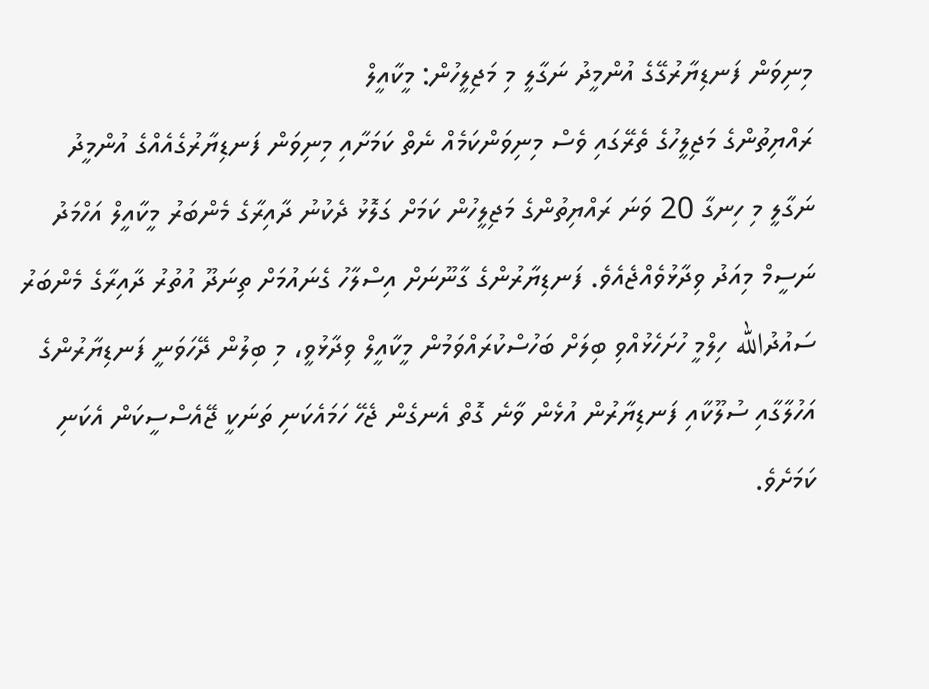މިނިވަން ފަނޑިޔާރުގޭގެ އުންމީދު ނަގާލީ މި މަޖިލީހުން: މީކާއީލް
ރައްޔިތުންގެ މަޖިލީހުގެ ތެރޭގައި ވެސް މިނިވަންކަމެއް ނެތް ކަމަށާއި މިނިވަން ފަނޑިޔާރުގެއެއްގެ އުންމީދު ނަގާލީ މި ހިނގާ 20 ވަނަ ރައްޔިތުންގެ މަޖިލީހުން ކަމަށް ގަލޮޅު ދެކުނު ދާއިރާގެ މެންބަރު މީކާއީލް އަހްމަދު ނަސީމް މިއަދު ވިދާޅުވެއްޖެއެވެ. ފަނޑިޔާރުންގެ ގާނޫނަށް އިސްލާހު ގެނައުމަށް ތިނަދޫ އުތުރު ދާއިރާގެ މެންބަރު ސައުދުالله ހިލްމީ ހުށަހެޅުއްވި ބިލަށް ބަހުސްކުރައްވަމުން މީކާއީލް ވިދާޅުވީ، މި ބިލުން ދޭހަވަނީ ފަނޑިޔާރުންގެ އަހުލާގާއި ސުލޫކާއި ފަނޑިޔާރުން އުޅެން ވާނެ ގޮތް އެނގެން ޖެހޭ ހަމައެކަނި ތަނަކީ ޖޭއެސްސީކަން އެކަނި ކަމަށެވެ.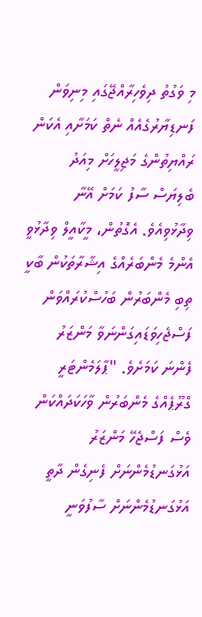މި ވަގުތު ދިވެހިރާއްޖޭގައި މިނިވަން ފަނޑިޔާރުގެއެއް ނެތް ކަމަށާއި އެކަން ރައްޔިތުންގެ މަޖިލީހަށް މިއަދު ބެލިޔަސް ސާފު ކަމަށް އޭނާ ވިދާޅުވިއެވެ. އެގޮތުން، މީކާއީލް ވިދާޅުވީ އެންމެ މެންބަރެއްގެ އިޝާރާތަކުން ބާކީ ތިބި މެންބަރުން ބަހުސްކުރައްވަން ފަސްޖެހިވަޑައިގަންނަވާ މަންޒަރު ފެންނަ ކަމަށެވެ. "ޕާލަމެންޓަރީ ގްރޫޕެއްގެ މެންބަރުން ވާހަކަދައްކަން ވެސް ފަސްޖެހޭ މަންޒަރު އަޅުގަނޑުމެންނަށް ފެނިގެން ދާތީ އަޅުގަނޑުމެންނަށް ސާފުވަނީ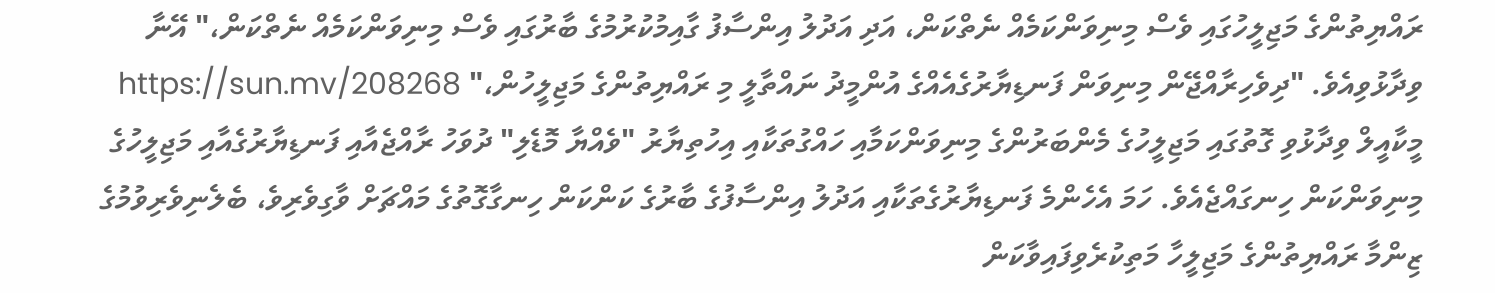ރައްޔިތުންގެ މަޖިލީހުގައި ވެސް މިނިވަންކަމެއް ނެތްކަން، އަދި އަދުލު އިންސާފު ގާއިމުކުރުމުގެ ބާރުގައި ވެސް މިނިވަންކަމެއް ނެތްކަން،" އޭނާ ވިދާޅުވިއެވެ. "ދިވެހިރާއްޖޭން މިނިވަން ފަނޑިޔާރުގެއެއްގެ އުންމީދު ނައްތާލީ މި ރައްޔިތުންގެ މަޖިލީހުން،" https://sun.mv/208268 މީކާއީލް ވިދާޅުވި ގޮތުގައި މަޖިލީހުގެ މެންބަރުންގެ މިނިވަންކަމާއި ހައްގުތަކާއި އިހުތިޔާރު "ވެއްޔާ މޮޑެލި" ދުވަހު ރާއްޖެއާއި ފަނޑިޔާރުގެއާއި މަޖިލީހުގެ މިނިވަންކަން ހިނގައްޖެއެވެ. ހަމަ އެހެންމެ ފަނޑިޔާރުގެތަކާއި އަދުލު އިންސާފުގެ ބާރުގެ ކަންކަން ހިނގާގޮތުގެ މައްޗަށް ވާގިވެރިވެ، ބެލެނިވެރިވުމުގެ ޒިންމާ ރައްޔިތުންގެ މަޖިލީހާ މަތިކުރެވިފައިވާކަން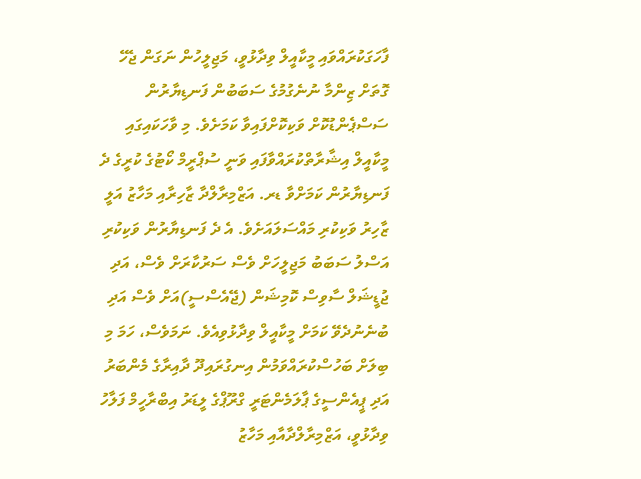ފާހަގަކުރައްވައި މީކާއީލް ވިދާޅުވީ، މަޖިލީހުން ނަގަން ޖެހޭ ގޮތަށް ޒިންމާ ނުނެގުމުގެ ސަބަބުން ފަނޑިޔާރުން ސަސްޕެންޑުކޮށް ވަކިކޮށްފައިވާ ކަމަށެވެ. މި ވާހަކައިގައި މީކާއީލް އިޝާރާތްކުރައްވާފައި ވަނީ ސުޕްރީމް ކޯޓުގެ ކުރީގެ ދެ ފަނޑިޔާރުން ކަމަށްވާ ޑރ. އަޒްމިރާލްދާ ޒާހިރާއި މަހާޒު އަލީ ޒާހިރު ވަކިކުރި މައްސަލައަށެވެ. އެ ދެ ފަނޑިޔާރުން ވަކިކުރި އަސްލު ސަބަބު މަޖިލީހަށް ވެސް ސަރުކާރަށް ވެސް، އަދި ޖުޑީޝަލް ސާވިސް ކޮމިޝަން (ޖޭއެސްސީ)އަށް ވެސް އަދި ބުނެނުދެވޭ ކަމަށް މީކާއީލް ވިދާޅުވިއެވެ. ނަމަވެސް، ހަމަ މި ބިލަށް ބަހުސްކުރައްވަމުން އިނގުރައިދޫ ދާއިރާގެ މެންބަރު އަދި ޕީއެންސީގެ ޕާލަމެންޓަރީ ގްރޫޕްގެ ލީޑަރު އިބްރާހީމް ފަލާހު ވިދާޅުވީ، އަޒްމިރާލްދާއާއި މަހާޒު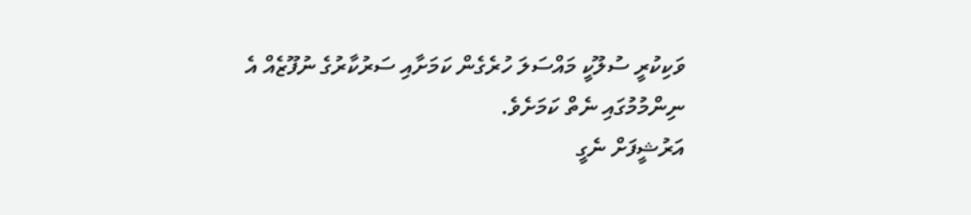ވަކިކުރީ ސުލޫކީ މައްސަލަ ހުރެގެން ކަމަށާއި ސަރުކާރުގެ ނުފޫޒެއް އެ ނިންމުމުގައި ނެތް ކަމަށެވެ.
އަރުޝީފަށް ނެގީ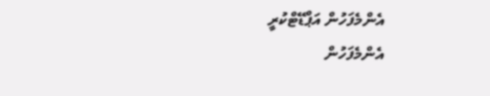އެންމެފަހުން އަޕްޑޭޓްކުރީ
އެންމެފަހުން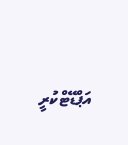އަޕްޑޭޓްކުރީ